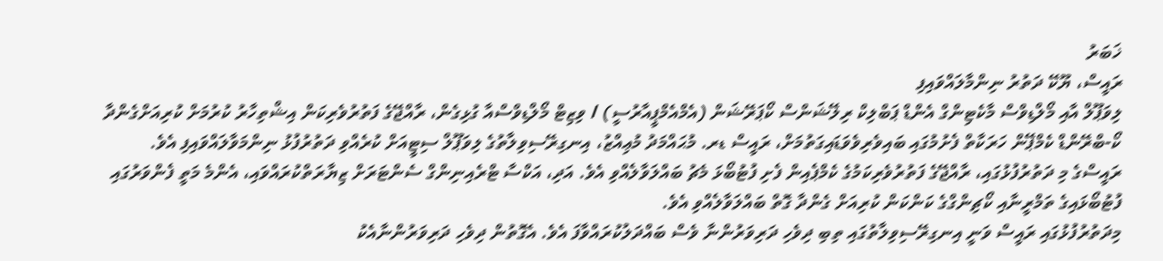ޚަބަރު
ރައީސް، ޔޫކޭ ދަތުރު ނިންމާލައްވައިފި
ލިވަޕޫލް އާއި މޯލްޑިވްސް މާކެޓިންގް އެންޑް ޕަބްލިކް ރިލޭޝަންސް ކޯޕަރޭޝަން (އެމްއެމްޕީއާރުސީ) / ވިޒިޓް މޯލްޑިވްސްއާ ގުޅިގެން، ރާއްޖޭގެ ފަތުރުވެރިކަން އިޝްތިހާރު ކުރުމަށް ކުރިއަށްގެންދާ ކޯ-ބްރޭންޑް ކެމްޕޭން ހަރަކާތް ފެށުމުގައި ބައިވެރިވެވަޑައިގަތުމަށް، ރައީސް ޑރ. މުޙައްމަދު މުޢިއްޒު، އިނގިރޭސިވިލާތުގެ ލިވަޕޫލް ސިޓީއަށް ކުރެއްވި ދަތުރުފުޅު ނިންމަވާލައްވައިފި އެވެ.
ރައީސްގެ މި ދަތުރުފުޅުގައި، ރާއްޖޭގެ ފަތުރުވެރިކަމުގެ ކެމްޕެއިން ފެށި ފުޓުބޯޅަ މެޗު ބައްލަވާލެއްވި އެވެ. އަދި، އަކްސާ ޓްރެއިނިންގް ސެންޓަރަށް ޒިޔާރަތްކުރައްވައި، އެންމެ މަތީ ފެންވަރުގައި ފުޓުބޯޅައިގެ ތަމްރީނާއި ކޯޗިންގްގެ ކަންކަން ކުރިއަށް ގެންދާ ގޮތް ބައްލަވާލެއްވި އެވެ.
މިދަތުރުފުޅުގައި ރައީސް ވަނީ އިނގިރޭސިވިލާތުގައި ތިބި ދިވެހި ދަރިވަރުންނާ ވެސް ބައްދަލުކުރައްވާފަ އެވެ. އެގޮތުން ދިވެހި ދަރިވަރުންނާއެކު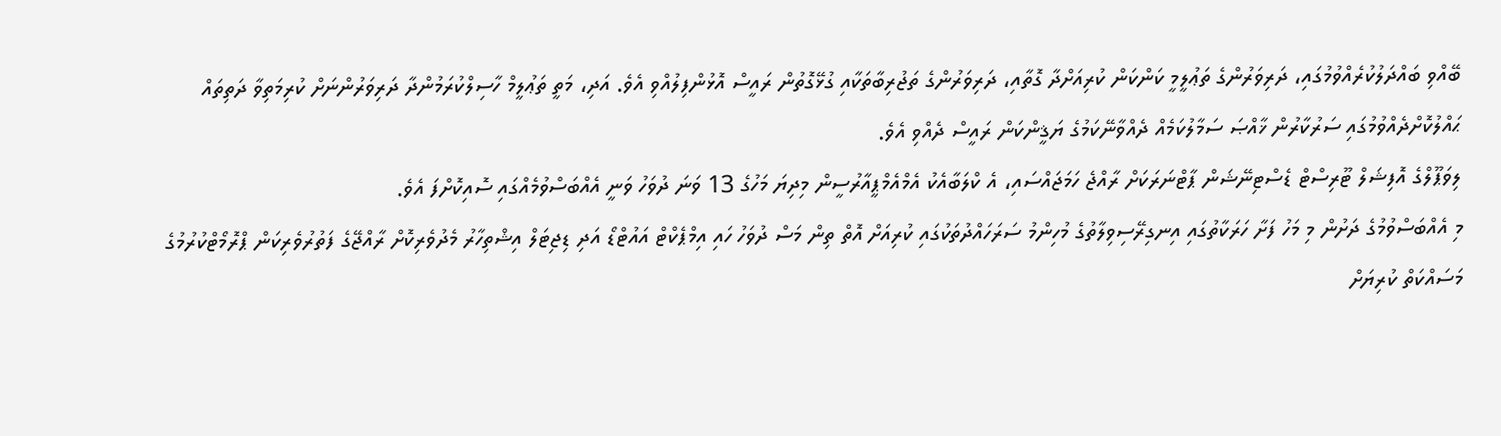ބޭއްވި ބައްދަލުކުރެއްވުމުގައި، ދަރިވަރުންގެ ތަޢުލީމީ ކަންކަން ކުރިއަށްދާ ގޮތާއި، ދަރިވަރުންގެ ތަޖުރިބާތަކާއި ގުޅޭގޮތުން ރައީސް އޮޅުންފިލުއްވި އެވެ. އަދި، މަތީ ތަޢުލީމް ހާސިލްކުރަމުންދާ ދަރިވަރުންނަށް ކުރިމަތިވާ ދަތިތައް ޙައްލުކޮށްދެއްވުމުގައި ސަރުކާރުން ޚާއްޞަ ސަމާލުކަމެއް ދެއްވާނޭކަމުގެ ޔަޤީންކަން ރައީސް ދެއްވި އެވެ.
ލިވަޕޫލްގެ އޮފިޝަލް ޓޫރިސްޓް ޑެސްޓިނޭޝަން ޕާޓްނަރަކަށް ރާއްޖެ ހަމަޖައްސައި، އެ ކްލަބާއެކު އެމްއެމްޕީއާރުސީން މިދިޔަ މަހުގެ 13 ވަނަ ދުވަހު ވަނީ އެއްބަސްވުމެއްގައި ސޮއިކޮށްފަ އެވެ.
މި އެއްބަސްވުމުގެ ދަށުން މި މަހު ފަށާ ހަރަކާތުގައި އިނގިރޭސިވިލާތުގެ މުހިންމު ސަރަހައްދުތަކުގައި ކުރިއަށް އޮތް ތިން މަސް ދުވަހު ހައި އިމްޕެކްޓް އައުޓްޑޯ އަދި ޑިޖިޓަލް އިޝްތިހާރު މެދުވެރިކޮށް ރާއްޖޭގެ ފަތުރުވެރިކަން ޕްރޮމޯޓްކުރުމުގެ މަސައްކަތް ކުރިޔަށް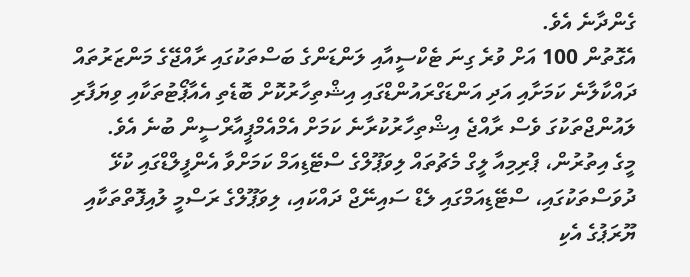ގެންދާނެ އެވެ.
އެގޮތުން 100 އަށް ވުރެ ގިނަ ޓެކްސީއާއި ލަންޑަންގެ ބަސްތަކުގައި ރާއްޖޭގެ މަންޒަރުތައް ދައްކާލާނެ ކަމަށާއި އަދި އަންޑަގްރައުންޑްގައި އިޝްތިހާރުކޮށް ބޮޑެތި އެއާޕޯޓުތަކާއި ވިޔަފާރި ލައުންޖްތަކުގަ ވެސް ރާއްޖެ އިޝްތިހާރުކުރާނެ ކަމަށް އެމްއެމްޕީއާރްސީން ބުނެ އެވެ.
މީގެ އިތުރުން، ޕްރިމިއާ ލީގް މެޗުތައް ލިވަޕޫލްގެ ސްޓޭޑިއަމް ކަމަށްވާ އެންފީލްޑްގައި ކުޅޭ ދުވަސްތަކުގައި، ސްޓޭޑިއަމްގައި ލެޑް ސައިނޭޖް ދައްކައި، ލިވަޕޫލްގެ ރަސްމީ ލުއިފޮތްތަކާއި ޔޫރަޕުގެ އެކި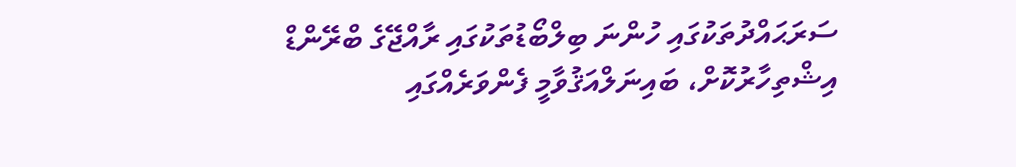ސަރަޙައްދުތަކުގައި ހުންނަ ބިލްބޯޑުތަކުގައި ރާއްޖޭގެ ބްރޭންޑް އިޝްތިހާރުކޮށް، ބައިނަލްއަޤުވާމީ ފެންވަރެއްގައި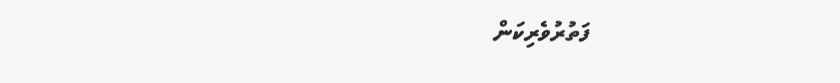ފަތުރުވެރިކަން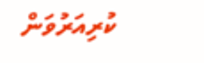ކުރިއަރުވަން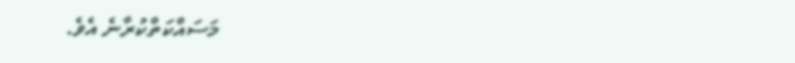މަސައްކަތްކުރާނެ އެވެ.